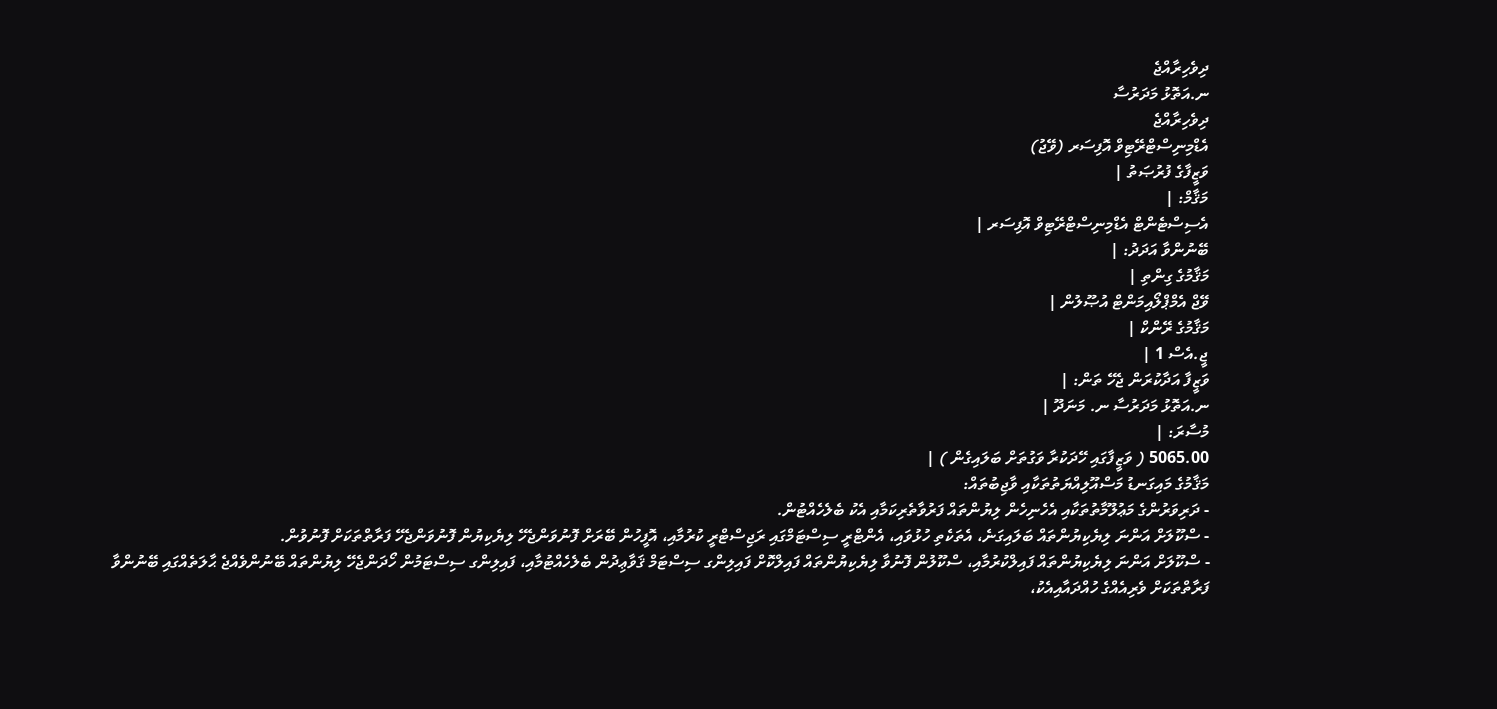ދިވެހިރާއްޖެ
ނ.އަތޮޅު މަދަރުސާ
ދިވެހިރާއްޖެ
އެޑްމިނިސްޓްރޭޓިވް އޮފިސަރ (ވޭޖު)
ވަޒީފާގެ ފުރުޞަތު |
މަޤާމް: |
އެސިސްޓެންޓް އެޑްމިނިސްޓްރޭޓިވް އޮފިސަރ |
ބޭނުންވާ އަދަދު: |
މަޤާމުގެ ގިންތި |
ވޭޖް އެމްޕްލޯއިމަންޓް އުޞޫލުން |
މަޤާމުގެ ރޭންކް |
ޖީ.އެސް 1 |
ވަޒީފާ އަދާކުރަން ޖެހޭ ތަން: |
ނ.އަތޮޅު މަދަރުސާ ނ. މަނަދޫ |
މުސާރަ: |
5065.00 ( ވަޒީފާގައި ހޭދަކުރާ ވަގުތަށް ބަލައިގެން ) |
މަޤާމުގެ މައިގަނޑު މަސްއޫލިއްޔަތުތަކާއި ވާޖިބުތައް:
- ދަރިވަރުންގެ މަޢުލޫމާތުތަކާއި އެހެނިހެން ލިޔުންތައް ފަރުވާތެރިކަމާއި އެކު ބެލެހެއްޓުން.
- ސްކޫލަށް އަންނަ ލިޔެކިޔުންތައް ބަލައިގަނެ، އެތަކެތި ހުޅުވައި، އެންޓްރީ ސިސްޓަމްގައި ރަޖިސްޓްރީ ކުރުމާއި، އޮފީހުން ބޭރަށް ފޮނުވަންޖެހޭ ލިޔެކިޔުން ފޮނުވަންޖެހޭ ފަރާތްތަކަށް ފޮނުވުން.
- ސްކޫލަށް އަންނަ ލިޔެކިޔުންތައް ފައިލްކުރުމާއި، ސްކޫލުން ފޮނުވާ ލިޔެކިޔުންތައް ފައިލްކޮށް ފައިލިންގ ސިސްޓަމް ޤަވާޢިދުން ބެލެހެއްޓުމާއި، ފައިލިންގ ސިސްޓަމުން ހޯދަންޖެހޭ ލިޔުންތައް ބޭނުންވެއްޖެ ޙާލަތެއްގައި ބޭނުންވާ ފަރާތްތަކަށް ވެރިއެއްގެ ހުއްދައާއިއެކު،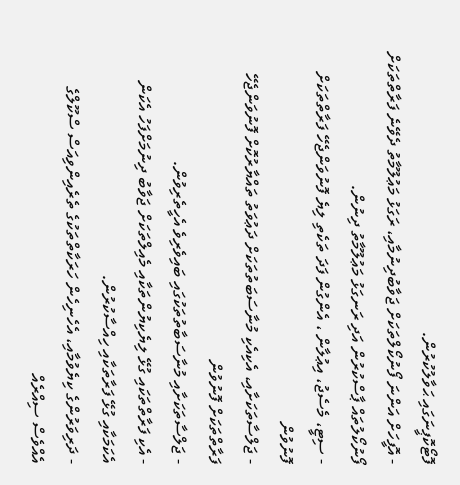ފޮޓޯކޮޕީނަގައި ޙަވާލުކުރުން.
- އޮފީހަށް އަންނަ ފޯނުކޯލްތަކަށް ޖަވާބުދިނުމާއި، ރަގަޅު މަޢުލޫމާތު ދެވޭނެ ފަރާތްތަކަށް ފޯނުކޯލުތައް ޕާސްކުރުން އަދި ރަނގަޅު މަޢުލޫމާތު ދިނުން.
- ސިޓީ، މެސެޖު، އިޢުލާން ، އެންގުން ފަދަ ތަކެތި ލިޔެ ފޮނުވަންޖެހޭ ފަރާތްތަކަށް ފޮނުވުން
- ޖަލްސާތަކަށާއި، އެކިއެކި މުނާސަބަތުތަކަށް ދަޢުވަތު ތައްޔާރުކޮށް ފޮނުވަންޖެހޭ ފަރާތްތަކަށް ފޮނުވުން
- ޖަލްސާތަކަށާއި މުނާސަބާތުތަކުގައި ބައިވެރިވެ އެހީތެރިވުން.
- އެކި ފަރާތްތަކައި ގުޅޭ ލިޔެކިޔުންތަކާއި މެއިލްތަކަށް ޖަވާބު ދިނުމަށްފަހު އެކަން އެކަމަކާއި ގުޅޭ ފަރާތަކާއި ހިއްސާކުރުން.
- ދަރިވަރުންގެ ކިޔެވުމާއި، އެހެނިހެން ހަރަކާތްތަކުގެ ތެރެއިންވިއަސް ސްކޫލްގެ އެއްވެސް ސިއްރެއް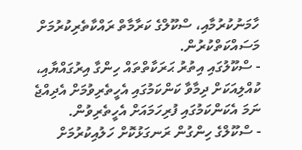ހާމަނުކުރުމާއި، ސްކޫލްގެ ކަރާމާތް ރައްކާތެރިކުރުމަށް މަސައްކަތްކުރުން.
- ސްކޫލުގައި އިތުރު ޙަރަކާތްތައް ހިންގާ އިރުގައްޔާއި، ކުއްލިއަކަށް ދިމާވާ ކަންކަމުގައި އެހީތެރިވުމަށް އެދިއްޖެ ނަމަ އެކަންކަމުގައި ފުރިހަމައަށް އެހީތެރިވުން.
- ސްކޫލްގެ ހިންގުން ރަނގަޅުކޮށް ހަލުއިކުރުމަށް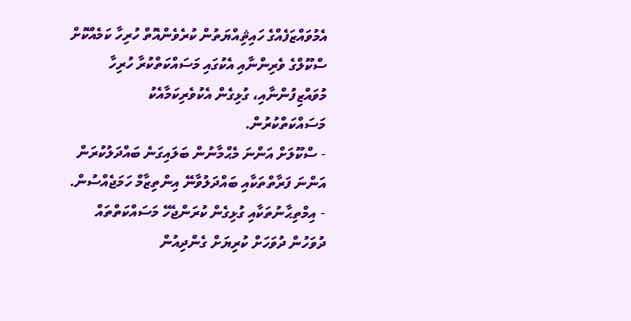އެމުވައްޒަފެއްގެ ހައިޘިއްޔަތުން ކުރެވެންއޮތް ހުރިހާ ކަމެއްކޮށް ސްކޫލްގެ ވެރިންނާއި އެކުގައި މަސައްކަތްކުރާ ހުރިހާ މުވައްޒިފުންނާއި، ގުޅިގެން އެކުވެރިކަމާއެކު މަސައްކަތްކުރުން.
- ސްކޫލަށް އަންނަ މެޙްމާނުން ބަލައިގަނެ ބައްދަލުކުރަން އަންނަ ފަރާތްތަކާއި ބައްދަލުވާނޭ އިންތިޒާމް ހަމަޖެއްސުން.
- އިމްތިޙާނުތަކާއި ގުޅިގެން ކުރަންޖެހޭ މަސައްކަތްތައް ދުވަހުން ދުވަހަށް ކުރިޔަށް ގެންދިއުން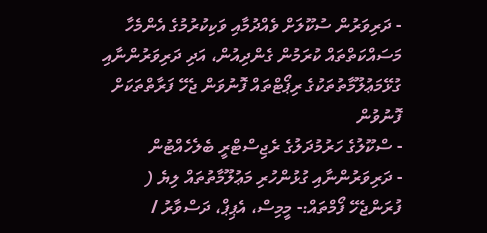- ދަރިވަރުން ސުކޫލަށް ވެއްދުމާއި ވަކިކުރުމުގެ އެންމެހާ މަސައްކަތްތައް ކުރަމުން ގެންދިއުން، އަދި ދަރިވަރުންނާއި ގުޅޭމަޢުލޫމާތުތަކުގެ ރިޕޯޓްތައް ފޮނުވަން ޖެހޭ ފަރާތްތަކަށް ފޮނުވުން
- ސްކޫލުގެ ހަރުމުދަލުގެ ރެޖިސްޓްރީ ބެލެހެއްޓުން
- ދަރިވަރުންނާއި ގުޅުންހުރި މަޢުލޫމާތުތައް ލިޔެ ( ފުރަންޖެހޭ ފޯމްތައް:- މީމިސް، އެޕިޕް، ދަސްވާރު /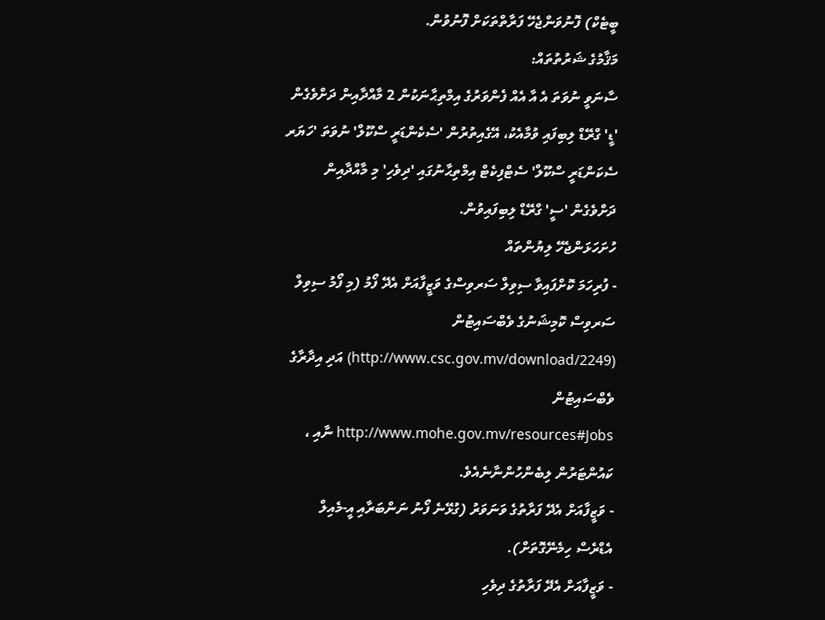ބީޓެކް) ފޮނުވަންޖެހޭ ފަރާތްތަކަށް ފޮނުވުން.
މަޤާމުގެ ޝަރުތުތައް:
ސާނަވީ ނުވަތަ އެ އާ އެއް ފެންވަރުގެ އިމްތިޙާނަކުން 2 މާއްދާއިން ދަށްވެގެން 'ޑީ' ގްރޭޑް ލިބިފައި ވުމާއެކު، އޭގެއިތުރުން 'ސެކެންޑަރީ ސްކޫލް' ނުވަތަ 'ހަޔަރ ސެކަންޑަރީ ސްކޫލް' ސެޓްފިކެޓް އިމްތިޙާނުގައި 'ދިވެހި' މި މާއްދާއިން ދަށްވެގެން 'ސީ' ގްރޭޑް ލިބިފައިވުން.
ހުށަހަޅަންޖެހޭ ލިޔުންތައް
- ފުރިހަމަ ކޮށްފައިވާ ސިވިލް ސަރވިސްގެ ވަޒީފާއަށް އެދޭ ފޯމު (މި ފޯމު ސިވިލް ސަރވިސް ކޮމިޝަނުގެ ވެބްސައިޓުން (http://www.csc.gov.mv/download/2249) އަދި އިދާރާގެ ވެބްސައިޓުން http://www.mohe.gov.mv/resources#Jobs ނާއި ، ކައުންޓަރުން ލިބެންހުންނާނެއެވެ.
- ވަޒީފާއަށް އެދޭ ފަރާތުގެ ވަނަވަރު (ގުޅޭނެ ފޯނު ނަންބަރާއި އީ-މެއިލް އެޑްރެސް ހިމެނޭގޮތަށް).
- ވަޒީފާއަށް އެދޭ ފަރާތުގެ ދިވެހި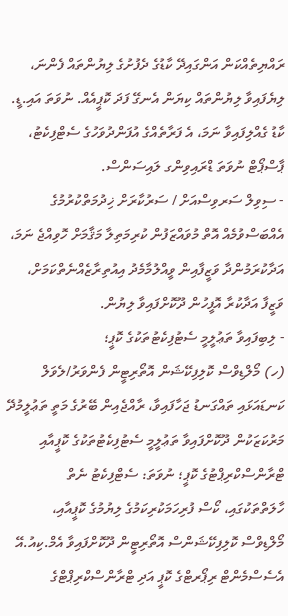ރައްޔިތެއްކަން އަންގައިދޭ ކާޑުގެ ދެފުށުގެ ލިޔުންތައް ފެންނަ، ލިޔެފައިވާ ލިޔުންތައް ކިޔަން އެނގޭ ފަދަ ކޮޕީއެއް. ނުވަތަ އައި.ޑީ. ކާޑު ގެއްލިފައިވާ ނަމަ، އެ ފަރާތެއްގެ އުފަންދުވަހުގެ ސެޓްފިކެޓު، ޕާސްޕޯޓް ނުވަތަ ޑްރައިވިންގ ލައިސަންސް.
- ސިވިލް ސަރވިސްއަށް / ސަރުކާރަށް ޚިދުމަތްކުރުމުގެ އެއްބަސްވުމެއް އޮތް މުވައްޒަފުން ކުރިމަތިލާ މަޤާމަށް ހޮވިއްޖެ ނަމަ، އަދާކުރަމުންދާ ވަޒީފާއިން ވީއްލުމާމެދު އިއުތިރާޒެއްނެތްކަމަށް، ވަޒީފާ އަދާކުރާ އޮފީހުން ދޫކޮށްފައިވާ ލިޔުން.
- ލިބިފައިވާ ތަޢުލީމީ ސެޓުފިކެޓުތަކުގެ ކޮޕީ؛
(ހ) މޯލްޑިވްސް ކޮލިފިކޭޝަން އޮތޯރިޓީން ފެންވަރު/ލެވަލް ކަނޑައަޅައި ތައްގަނޑު ޖަހާފައިވާ، ރާއްޖެއިން ބޭރުގެ މަތީ ތަޢުލީމުދޭ މަރުކަޒަކުން ދޫކޮށްފައިވާ ތަޢުލީމީ ސެޓުފިކެޓުތަކުގެ ކޮޕީއާއި ޓްރާންސްކްރިޕްޓުގެ ކޮޕީ؛ ނުވަތަ: ސެޓްފިކެޓު ނެތް ހާލަތްތަކުގައި، ކޯސް ފުރިހަމަކުރިކަމުގެ ލިޔުމުގެ ކޮޕީއާއި، މޯލްޑިވްސް ކޮލިފިކޭޝަންސް އޮތޯރިޓީން ދޫކޮށްފައިވާ އެމް.ކިއު.އޭ އެސެސްމެންޓް ރިޕޯރޓްގެ ކޮޕީ އަދި ޓްރާންސްކްރިޕްޓްގެ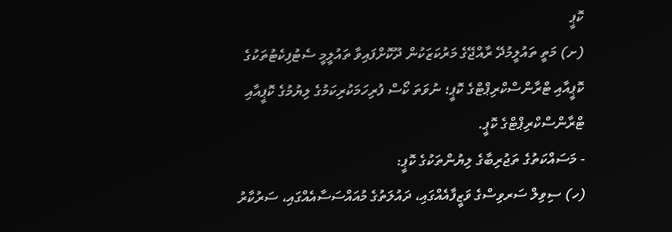ކޮޕީ
(ށ) މަތީ ތައުލީމުދޭ ރާއްޖޭގެ މަރުކަޒަކުން ދޫކޮށްފައިވާ ތައުލީމީ ސެޓުފިކެޓުތަކުގެ ކޮޕީއާއި ޓްރާންސްކްރިޕްޓްގެ ކޮޕީ؛ ނުވަތަ ކޯސް ފުރިހަމަކުރިކަމުގެ ލިޔުމުގެ ކޮޕީއާއި ޓްރާންސްކްރިޕްޓްގެ ކޮޕީ.
- މަސައްކަތުގެ ތަޖުރިބާގެ ލިޔުންތަކުގެ ކޮޕީ:
(ހ) ސިވިލް ސަރވިސްގެ ވަޒީފާއެއްގައި، ދައުލަތުގެ މުއައްސަސާއެއްގައި، ސަރުކާރު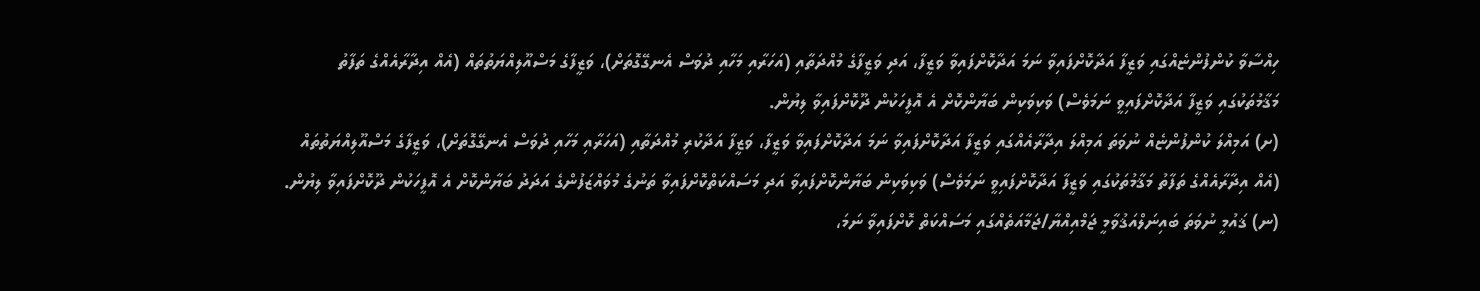ހިއްސާވާ ކުންފުންޏެއްގައި ވަޒީފާ އަދާކޮށްފައިވާ ނަމަ އަދާކޮށްފައިވާ ވަޒީފާ، އަދި ވަޒީފާގެ މުއްދަތާއި (އަހަރާއި މަހާއި ދުވަސް އެނގޭގޮތަށް)، ވަޒީފާގެ މަސްއޫލިއްޔަތުތައް (އެއް އިދާރާއެއްގެ ތަފާތު މަޤާމުތަކުގައި ވަޒީފާ އަދާކޮށްފައިވީ ނަމަވެސް) ވަކިވަކިން ބަޔާންކޮށް އެ އޮފީހަކުން ދޫކޮށްފައިވާ ލިޔުން.
(ށ) އަމިއްލަ ކުންފުންޏެއް ނުވަތަ އަމިއްލަ އިދާރާއެއްގައި ވަޒީފާ އަދާކޮށްފައިވާ ނަމަ އަދާކޮށްފައިވާ ވަޒީފާ، ވަޒީފާ އަދާކުރި މުއްދަތާއި (އަހަރާއި މަހާއި ދުވަސް އެނގޭގޮތަށް)، ވަޒީފާގެ މަސްއޫލިއްޔަތުތައް (އެއް އިދާރާއެއްގެ ތަފާތު މަޤާމުތަކުގައި ވަޒީފާ އަދާކޮށްފައިވީ ނަމަވެސް) ވަކިވަކިން ބަޔާންކޮށްފައިވާ އަދި މަސައްކަތްކޮށްފައިވާ ތަނުގެ މުވައްޒަފުންގެ އަދަދު ބަޔާންކޮށް އެ އޮފީހަކުން ދޫކޮށްފައިވާ ލިޔުން.
(ނ) ޤައުމީ ނުވަތަ ބައިނަލްއަޤުވާމީ ޖަމްއިއްޔާ/ޖަމާއަތެއްގައި މަސައްކަތް ކޮށްފައިވާ ނަމަ،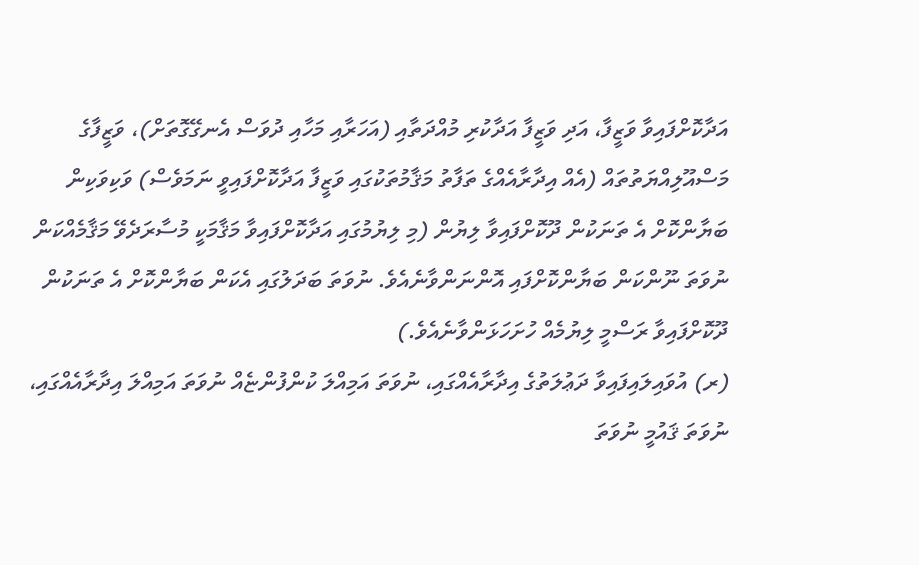އަދާކޮށްފައިވާ ވަޒީފާ، އަދި ވަޒީފާ އަދާކުރި މުއްދަތާއި (އަހަރާއި މަހާއި ދުވަސް އެނގޭގޮތަށް)، ވަޒީފާގެ މަސްއޫލިއްޔަތުތައް (އެއް އިދާރާއެއްގެ ތަފާތު މަޤާމުތަކުގައި ވަޒީފާ އަދާކޮށްފައިވީ ނަމަވެސް) ވަކިވަކިން ބަޔާންކޮށް އެ ތަނަކުން ދޫކޮށްފައިވާ ލިޔުން (މި ލިޔުމުގައި އަދާކޮށްފައިވާ މަޤާމަކީ މުސާރަދެވޭ މަޤާމެއްކަން ނުވަތަ ނޫންކަން ބަޔާންކޮށްފައި އޮންނަންވާނެއެވެ. ނުވަތަ ބަދަލުގައި އެކަން ބަޔާންކޮށް އެ ތަނަކުން ދޫކޮށްފައިވާ ރަސްމީ ލިޔުމެއް ހުށަހަޅަންވާނެއެވެ.)
(ރ) އުވައިލައިފައިވާ ދަޢުލަތުގެ އިދާރާއެއްގައި، ނުވަތަ އަމިއްލަ ކުންފުންޏެއް ނުވަތަ އަމިއްލަ އިދާރާއެއްގައި، ނުވަތަ ޤައުމީ ނުވަތަ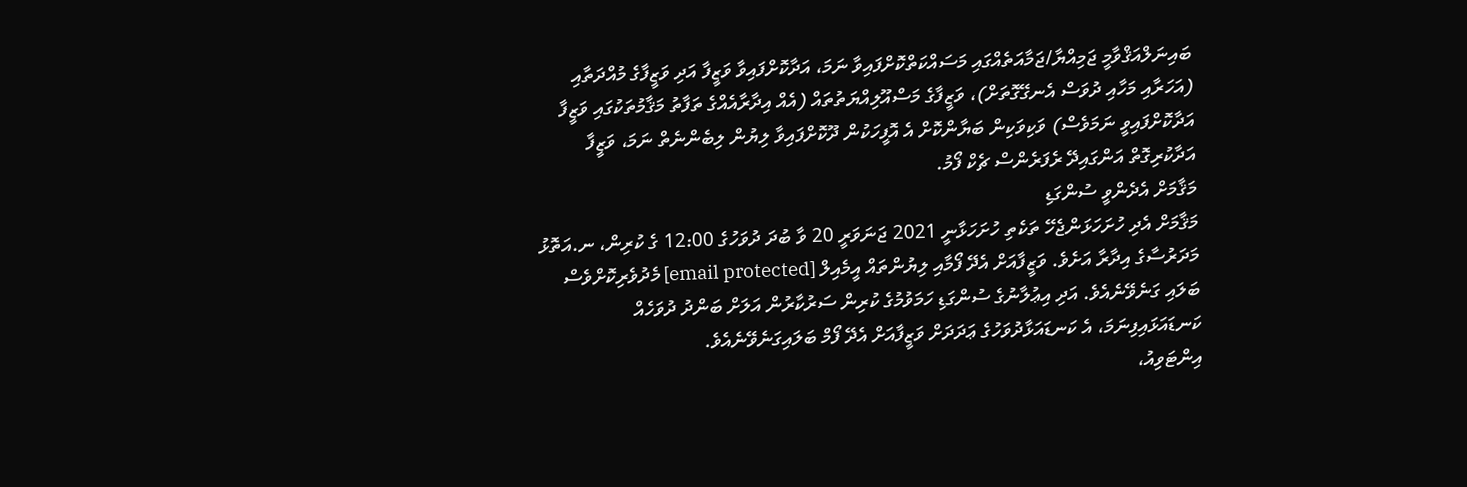ބައިނަލްއަޤްވާމީ ޖަމިއްޔާ/ޖަމާއަތެއްގައި މަސައްކަތްކޮށްފައިވާ ނަމަ، އަދާކޮށްފައިވާ ވަޒީފާ އަދި ވަޒީފާގެ މުއްދަތާއި (އަހަރާއި މަހާއި ދުވަސް އެނގޭގޮތަށް)، ވަޒީފާގެ މަސްއޫލިއްޔަތުތައް (އެއް އިދާރާއެއްގެ ތަފާތު މަޤާމުތަކުގައި ވަޒީފާ އަދާކޮށްފައިވީ ނަމަވެސް) ވަކިވަކިން ބަޔާންކޮށް އެ އޮފީހަކުން ދޫކޮށްފައިވާ ލިޔުން ލިބެންނެތް ނަމަ، ވަޒީފާ އަދާކުރިގޮތް އަންގައިދޭ ރެފަރެންސް ޗެކް ފޯމު.
މަޤާމަށް އެދެންވީ ސުންގަޑި
މަޤާމަށް އެދި ހުށަހަޅަންޖެހޭ ތަކެތި ހުށަހަޅާނީ 2021 ޖަނަވަރީ 20 ވާ ބުދަ ދުވަހުގެ 12:00 ގެ ކުރިން، ނ.އަތޮޅު މަދަރުސާގެ އިދާރާ އަށެވެ. ވަޒީފާއަށް އެދޭ ފޯމާއި ލިޔުންތައް އީމެއިލް [email protected] މެދުވެރިކޮށްވެސް ބަލައި ގަނެވޭނެއެވެ. އަދި އިޢުލާނުގެ ސުންގަޑި ހަމަވުމުގެ ކުރިން ސަރުކާރުން އަލަށް ބަންދު ދުވަހެއް ކަނޑައަޅައިފިނަމަ، އެ ކަނޑައަޅާދުވަހުގެ ޢަދަދަށް ވަޒީފާއަށް އެދޭ ފޯމް ބަލައިގަނެވޭނެއެވެ.
އިންޓަވިއު،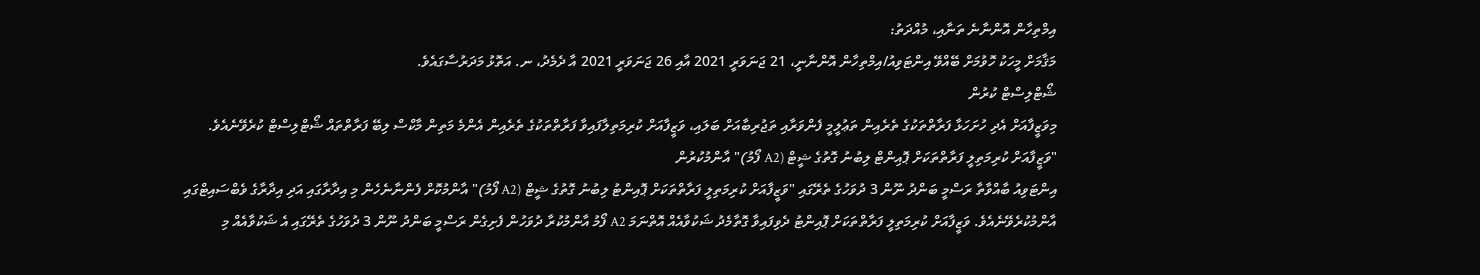އިމްތިހާން އޮންނާނެ ތަނާއި، މުއްދަތު:
މަޤާމަށް މީހަކު ހޮވުމަށް ބޭއްވޭ އިންޓަވިއު/އިމްތިހާން އޮންނާނީ، 21 ޖަނަވަރީ 2021 އާއި 26 ޖަނަވަރީ 2021 އާ ދެމެދު، ނ. އަތޮޅު މަދަރުސާގައެވެ.
ޝޯޓްލިސްޓް ކުރުން
މިވަޒީފާއަށް އެދި ހުށަހަޅާ ފަރާތްތަކުގެ ތެރެއިން ތަޢުލީމީ ފެންވަރާއި ތަޖުރިބާއަށް ބަލައި، ވަޒީފާއަށް ކުރިމަތިލާފައިވާ ފަރާތްތަކުގެ ތެރެއިން އެންމެ މަތިން މާކްސް ލިބޭ ފަރާތްތައް ޝޯޓްލިސްޓް ކުރެވޭނެއެވެ.
"ވަޒީފާއަށް ކުރިމަތިލީ ފަރާތްތަކަށް ޕޮއިންޓް ލިބުނު ގޮތުގެ ޝީޓް (A2 ފޯމު)" އާންމުކުރުން
އިންޓަވިއު ބާއްވާތާ ރަސްމީ ބަންދު ނޫން 3 ދުވަހުގެ ތެރޭގައި "ވަޒީފާއަށް ކުރިމަތިލީ ފަރާތްތަކަށް ޕޮއިންޓު ލިބުނު ގޮތުގެ ޝީޓް (A2 ފޯމު)" އާންމުކޮށް ފެންނާނެހެން މި އިދާރާގައި އަދި އިދާރާގެ ވެބްސައިޓްގައި އާންމުކުރެވޭނެއެވެ. ވަޒީފާއަށް ކުރިމަތިލީ ފަރާތްތަކަށް ޕޮއިންޓު ދެވިފައިވާ ގޮތާމެދު ޝަކުވާއެއް އޮތްނަމަ A2 ފޯމު އާންމުކުރާ ދުވަހުން ފެށިގެން ރަސްމީ ބަންދު ނޫން 3 ދުވަހުގެ ތެރޭގައި އެ ޝަކުވާއެއް މި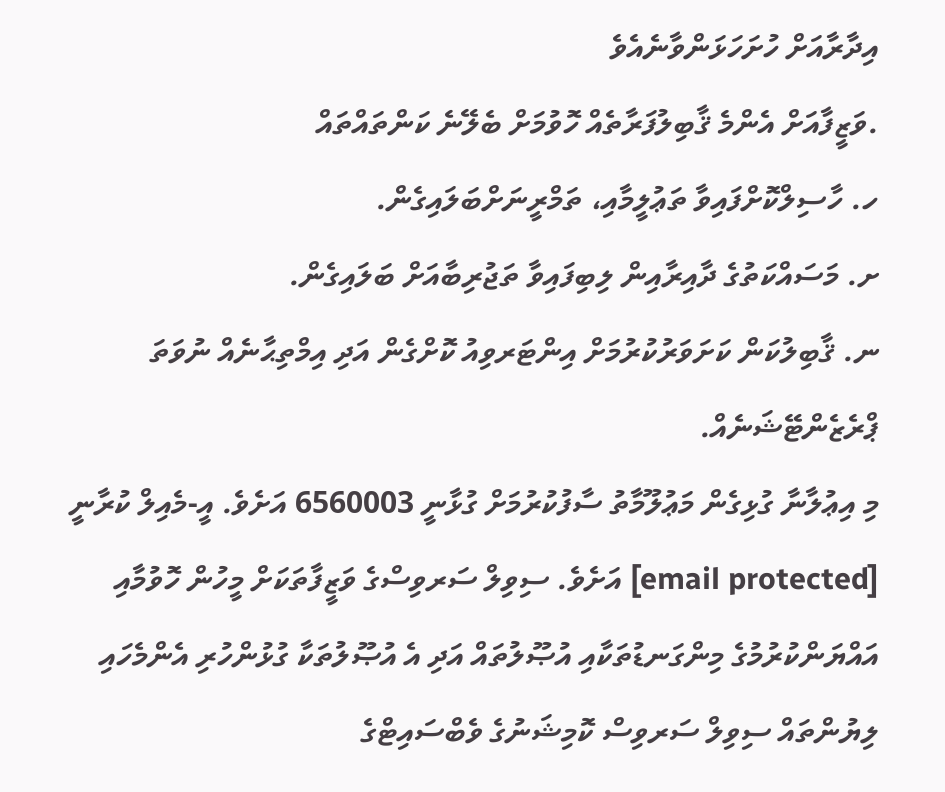އިދާރާއަށް ހުށަހަޅަންވާނެއެވެ
.ވަޒީފާއަށް އެންމެ ޤާބިލުފަރާތެއް ހޮވުމަށް ބެލޭނެ ކަންތައްތައް
ހ. ހާސިލްކޮށްފައިވާ ތަޢުލީމާއި، ތަމްރީނަށްބަލައިގެން.
ށ. މަސައްކަތުގެ ދާއިރާއިން ލިބިފައިވާ ތަޖުރިބާއަށް ބަލައިގެން.
ނ. ޤާބިލުކަން ކަށަވަރުކުރުމަށް އިންޓަރވިއު ކޮށްގެން އަދި އިމްތިޙާނެއް ނުވަތަ ޕްރެޒެންޓޭޝަނެއް.
މި އިޢުލާނާ ގުޅިގެން މަޢުލޫމާތު ސާފުކުރުމަށް ގުޅާނީ 6560003 އަށެވެ. އީ-މެއިލް ކުރާނީ [email protected] އަށެވެ. ސިވިލް ސަރވިސްގެ ވަޒީފާތަކަށް މީހުން ހޮވުމާއި އައްޔަންކުރުމުގެ މިންގަނޑުތަކާއި އުޞޫލުތައް އަދި އެ އުޞޫލުތަކާ ގުޅުންހުރި އެންމެހައި ލިޔުންތައް ސިވިލް ސަރވިސް ކޮމިޝަނުގެ ވެބްސައިޓްގެ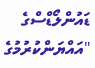ޑައުންލޯޑްސްގެ "އައްޔަންކުރުމުގެ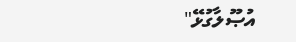އުޞޫލާގުޅޭ"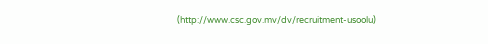(http://www.csc.gov.mv/dv/recruitment-usoolu)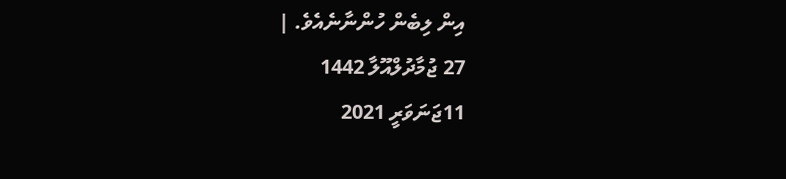އިން ލިބެން ހުންނާނެއެވެ. |
27 ޖުމާދުލްއޫލާ 1442
11ޖަނަވަރީ 2021